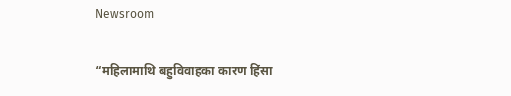Newsroom

“महिलामाथि बहुविवाहका कारण हिंसा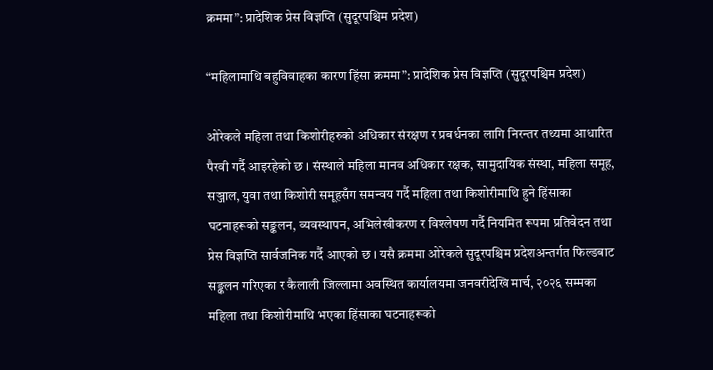क्रममा”: प्रादेशिक प्रेस विज्ञप्ति (सुदूरपश्चिम प्रदेश)

“महिलामाथि बहुविवाहका कारण हिंसा क्रममा”: प्रादेशिक प्रेस विज्ञप्ति (सुदूरपश्चिम प्रदेश)

ओरेकले महिला तथा किशोरीहरुको अधिकार संरक्षण र प्रबर्धनका लागि निरन्तर तथ्यमा आधारित पैरवी गर्दै आइरहेको छ । संस्थाले महिला मानव अधिकार रक्षक, सामुदायिक संस्था, महिला समूह, सञ्जाल, युवा तथा किशोरी समूहसँग समन्वय गर्दै महिला तथा किशोरीमाथि हुने हिंसाका घटनाहरूको सङ्कलन, व्यवस्थापन, अभिलेखीकरण र विश्लेषण गर्दै नियमित रूपमा प्रतिवेदन तथा प्रेस विज्ञप्ति सार्वजनिक गर्दै आएको छ । यसै क्रममा ओरेकले सुदूरपश्चिम प्रदेशअन्तर्गत फिल्डबाट सङ्कलन गरिएका र कैलाली जिल्लामा अवस्थित कार्यालयमा जनवरीदेखि मार्च, २०२६ सम्मका महिला तथा किशोरीमाथि भएका हिंसाका घटनाहरूको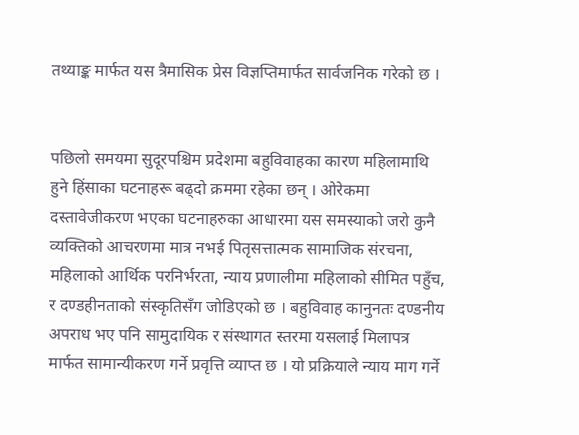तथ्याङ्क मार्फत यस त्रैमासिक प्रेस विज्ञप्तिमार्फत सार्वजनिक गरेको छ ।


पछिलो समयमा सुदूरपश्चिम प्रदेशमा बहुविवाहका कारण महिलामाथि हुने हिंसाका घटनाहरू बढ्दो क्रममा रहेका छन् । ओरेकमा दस्तावेजीकरण भएका घटनाहरुका आधारमा यस समस्याको जरो कुनै व्यक्तिको आचरणमा मात्र नभई पितृसत्तात्मक सामाजिक संरचना, महिलाको आर्थिक परनिर्भरता, न्याय प्रणालीमा महिलाको सीमित पहुँच, र दण्डहीनताको संस्कृतिसँग जोडिएको छ । बहुविवाह कानुनतः दण्डनीय अपराध भए पनि सामुदायिक र संस्थागत स्तरमा यसलाई मिलापत्र मार्फत सामान्यीकरण गर्ने प्रवृत्ति व्याप्त छ । यो प्रक्रियाले न्याय माग गर्ने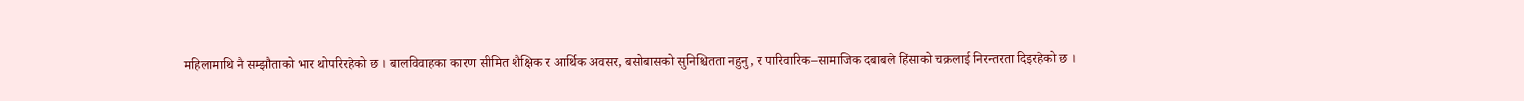महिलामाथि नै सम्झौताको भार थोपरिरहेको छ । बालविवाहका कारण सीमित शैक्षिक र आर्थिक अवसर, बसोबासको सुनिश्चितता नहुनु, र पारिवारिक–सामाजिक दबाबले हिंसाको चक्रलाई निरन्तरता दिइरहेको छ ।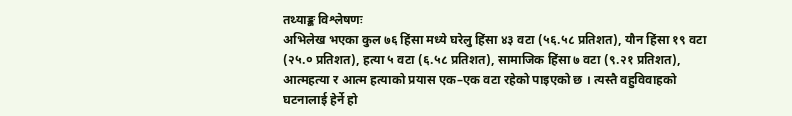तथ्याङ्क विश्लेषणः
अभिलेख भएका कुल ७६ हिंसा मध्ये घरेलु हिंसा ४३ वटा (५६.५८ प्रतिशत), यौन हिंसा १९ वटा (२५.० प्रतिशत), हत्या ५ वटा (६.५८ प्रतिशत), सामाजिक हिंसा ७ वटा (९.२१ प्रतिशत), आत्महत्या र आत्म हत्याको प्रयास एक–एक वटा रहेको पाइएको छ । त्यस्तै वहुविवाहको घटनालाई हेर्ने हो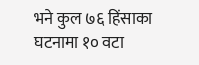भने कुल ७६ हिंसाका घटनामा १० वटा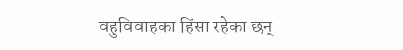वहुविवाहका हिंसा रहेका छन्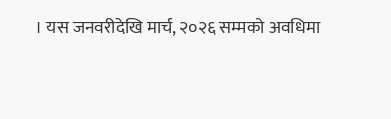। यस जनवरीदेखि मार्च, २०२६ सम्मको अवधिमा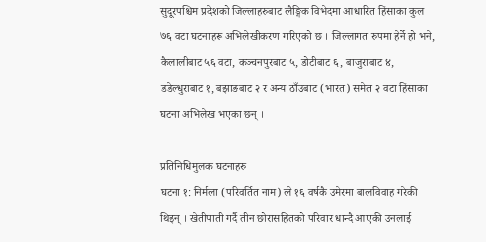सुदूरपश्चिम प्रदेशको जिल्लाहरुबाट लैङ्गिक विभेदमा आधारित हिंसाका कुल ७६ वटा घटनाहरू अभिलेखीकरण गरिएको छ । जिल्लागत रुपमा हेर्ने हो भने, कैलालीबाट ५६ वटा, कञ्चनपुरबाट ५, डोटीबाट ६, बाजुराबाट ४, डडेल्धुराबाट १, बझाङबाट २ र अन्य ठाँउबाट (भारत) समेत २ वटा हिंसाका घटना अभिलेख भएका छन् ।

प्रतिनिधिमुलक घटनाहरु
घटना १: निर्मला (परिवर्तित नाम) ले १६ वर्षकै उमेरमा बालविवाह गरेकी थिइन् । खेतीपाती गर्दै तीन छोरासहितको परिवार धान्दै आएकी उनलाई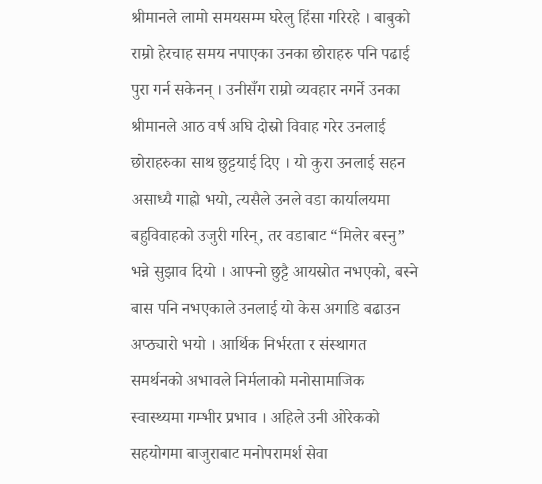श्रीमानले लामो समयसम्म घरेलु हिंसा गरिरहे । बाबुको राम्रो हेरचाह समय नपाएका उनका छोराहरु पनि पढाई पुरा गर्न सकेनन् । उनीसँग राम्रो व्यवहार नगर्ने उनका श्रीमानले आठ वर्ष अघि दोस्रो विवाह गरेर उनलाई छोराहरुका साथ छुट्टयाई दिए । यो कुरा उनलाई सहन असाध्यै गाह्रो भयो, त्यसैले उनले वडा कार्यालयमा बहुविवाहको उजुरी गरिन्, तर वडाबाट “मिलेर बस्नु” भन्ने सुझाव दियो । आफ्नो छुट्टै आयस्रोत नभएको, बस्ने बास पनि नभएकाले उनलाई यो केस अगाडि बढाउन अप्ठ्यारो भयो । आर्थिक निर्भरता र संस्थागत समर्थनको अभावले निर्मलाको मनोसामाजिक स्वास्थ्यमा गम्भीर प्रभाव । अहिले उनी ओरेकको सहयोगमा बाजुराबाट मनोपरामर्श सेवा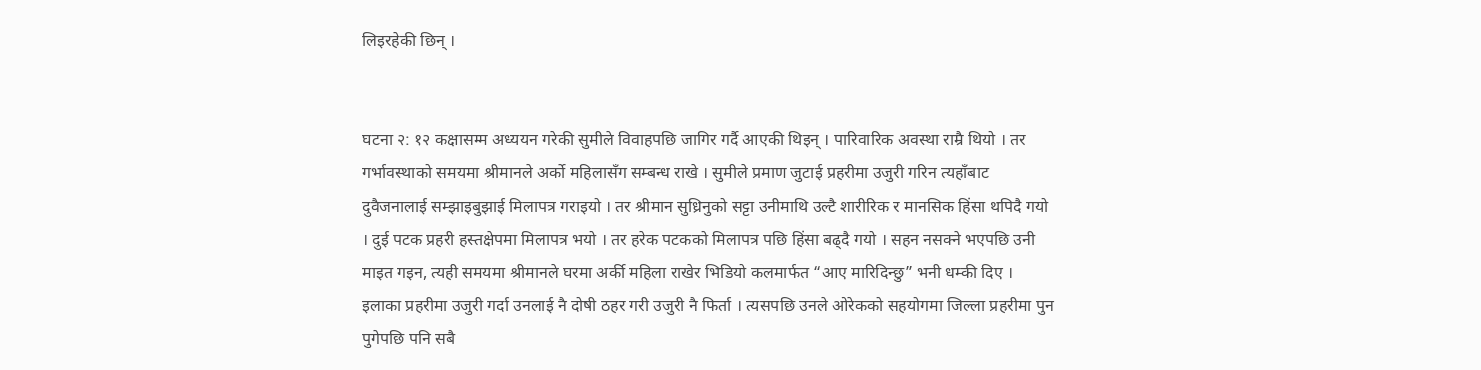लिइरहेकी छिन् ।


घटना २: १२ कक्षासम्म अध्ययन गरेकी सुमीले विवाहपछि जागिर गर्दै आएकी थिइन् । पारिवारिक अवस्था राम्रै थियो । तर गर्भावस्थाको समयमा श्रीमानले अर्को महिलासँग सम्बन्ध राखे । सुमीले प्रमाण जुटाई प्रहरीमा उजुरी गरिन त्यहाँबाट दुवैजनालाई सम्झाइबुझाई मिलापत्र गराइयो । तर श्रीमान सुध्रिनुको सट्टा उनीमाथि उल्टै शारीरिक र मानसिक हिंसा थपिदै गयो । दुई पटक प्रहरी हस्तक्षेपमा मिलापत्र भयो । तर हरेक पटकको मिलापत्र पछि हिंसा बढ्दै गयो । सहन नसक्ने भएपछि उनी माइत गइन, त्यही समयमा श्रीमानले घरमा अर्की महिला राखेर भिडियो कलमार्फत “आए मारिदिन्छु” भनी धम्की दिए । इलाका प्रहरीमा उजुरी गर्दा उनलाई नै दोषी ठहर गरी उजुरी नै फिर्ता । त्यसपछि उनले ओरेकको सहयोगमा जिल्ला प्रहरीमा पुन पुगेपछि पनि सबै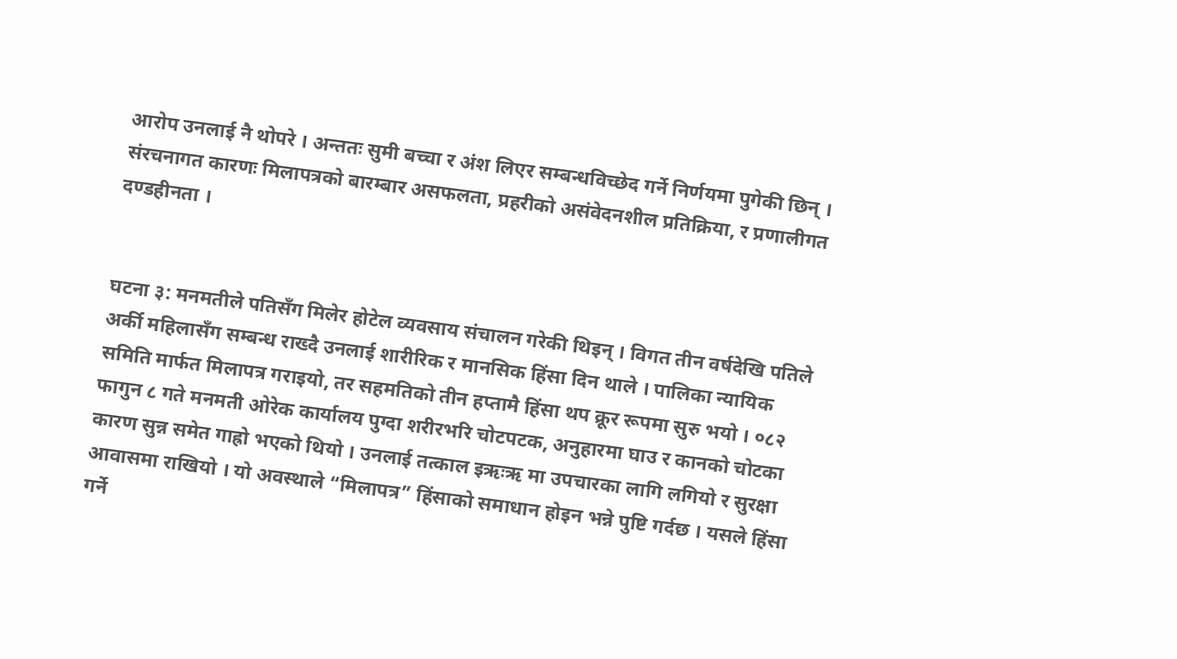आरोप उनलाई नै थोपरे । अन्ततः सुमी बच्चा र अंश लिएर सम्बन्धविच्छेद गर्ने निर्णयमा पुगेकी छिन् ।
संरचनागत कारणः मिलापत्रको बारम्बार असफलता, प्रहरीको असंवेदनशील प्रतिक्रिया, र प्रणालीगत दण्डहीनता ।


घटना ३: मनमतीले पतिसँग मिलेर होटेल व्यवसाय संचालन गरेकी थिइन् । विगत तीन वर्षदेखि पतिले अर्की महिलासँग सम्बन्ध राख्दै उनलाई शारीरिक र मानसिक हिंसा दिन थाले । पालिका न्यायिक समिति मार्फत मिलापत्र गराइयो, तर सहमतिको तीन हप्तामै हिंसा थप क्रूर रूपमा सुरु भयो । ०८२ फागुन ८ गते मनमती ओरेक कार्यालय पुग्दा शरीरभरि चोटपटक, अनुहारमा घाउ र कानको चोटका कारण सुन्न समेत गाह्रो भएको थियो । उनलाई तत्काल इऋःऋ मा उपचारका लागि लगियो र सुरक्षा आवासमा राखियो । यो अवस्थाले “मिलापत्र” हिंसाको समाधान होइन भन्ने पुष्टि गर्दछ । यसले हिंसा गर्ने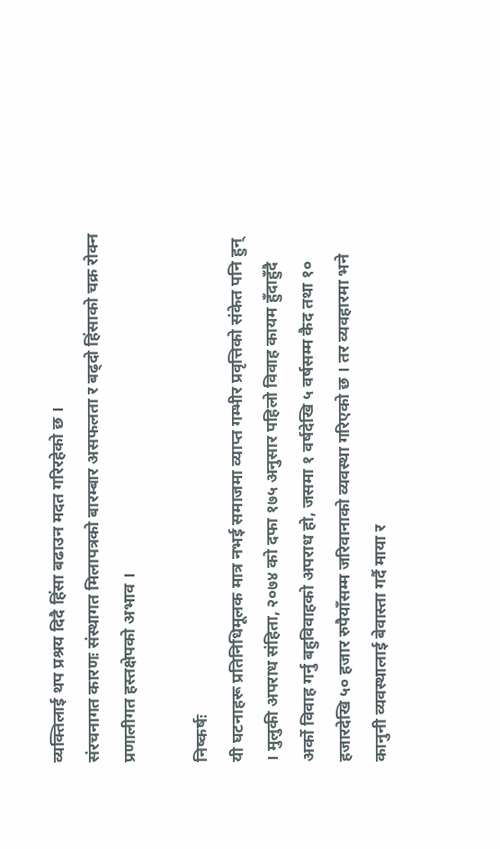व्यक्तिलाई थप प्रश्रय दिदै हिंसा बढाउन मदत गरिरहेको छ ।
संरचनागत कारणः संस्थागत मिलापत्रको बारम्बार असफलता र बढ्दो हिंसाको चक्र रोक्न प्रणालीगत हस्तक्षेपको अभाव ।

निष्कर्षः
यी घटनाहरू प्रतिनिधिमूलक मात्र नभई समाजमा व्याप्त गम्भीर प्रवृत्तिको संकेत पनि हुन् । मुलुकी अपराध संहिता, २०७४ को दफा १७५ अनुसार पहिलो विवाह कायम हुँदाहुँदै अर्को विवाह गर्नु बहुविवाहको अपराध हो, जसमा १ वर्षदेखि ५ वर्षसम्म कैद तथा १० हजारदेखि ५० हजार रुपैयाँसम्म जरिवानाको व्यवस्था गरिएको छ । तर व्यवहारमा भने कानुनी व्यवस्थालाई बेवास्ता गर्दै माया र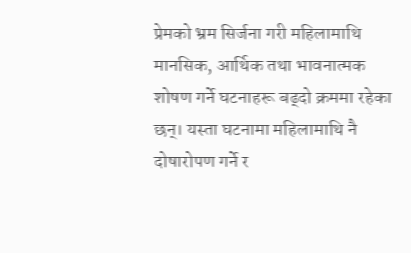प्रेमको भ्रम सिर्जना गरी महिलामाथि मानसिक, आर्थिक तथा भावनात्मक शोषण गर्ने घटनाहरू बढ्दो क्रममा रहेका छन्। यस्ता घटनामा महिलामाथि नै दोषारोपण गर्ने र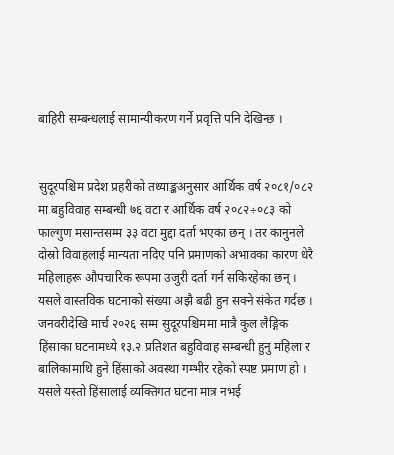बाहिरी सम्बन्धलाई सामान्यीकरण गर्ने प्रवृत्ति पनि देखिन्छ ।


सुदूरपश्चिम प्रदेश प्रहरीको तथ्याङ्कअनुसार आर्थिक वर्ष २०८१/०८२ मा बहुविवाह सम्बन्धी ७६ वटा र आर्थिक वर्ष २०८२÷०८३ को फाल्गुण मसान्तसम्म ३३ वटा मुद्दा दर्ता भएका छन् । तर कानुनले दोस्रो विवाहलाई मान्यता नदिए पनि प्रमाणको अभावका कारण धेरै महिलाहरू औपचारिक रूपमा उजुरी दर्ता गर्न सकिरहेका छन् । यसले वास्तविक घटनाको संख्या अझै बढी हुन सक्ने संकेत गर्दछ ।
जनवरीदेखि मार्च २०२६ सम्म सुदूरपश्चिममा मात्रै कुल लैङ्गिक हिंसाका घटनामध्ये १३.२ प्रतिशत बहुविवाह सम्बन्धी हुनु महिला र बालिकामाथि हुने हिंसाको अवस्था गम्भीर रहेको स्पष्ट प्रमाण हो । यसले यस्तो हिंसालाई व्यक्तिगत घटना मात्र नभई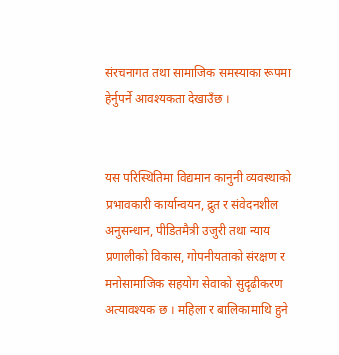संरचनागत तथा सामाजिक समस्याका रूपमा हेर्नुपर्ने आवश्यकता देखाउँछ ।


यस परिस्थितिमा विद्यमान कानुनी व्यवस्थाको प्रभावकारी कार्यान्वयन, द्रुत र संवेदनशील अनुसन्धान, पीडितमैत्री उजुरी तथा न्याय प्रणालीको विकास, गोपनीयताको संरक्षण र मनोसामाजिक सहयोग सेवाको सुदृढीकरण अत्यावश्यक छ । महिला र बालिकामाथि हुने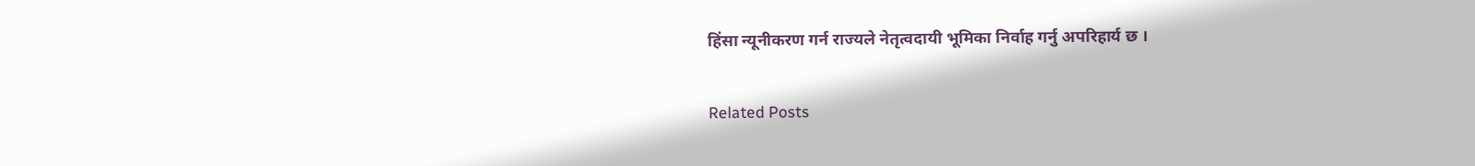हिंसा न्यूनीकरण गर्न राज्यले नेतृत्वदायी भूमिका निर्वाह गर्नु अपरिहार्य छ ।

Related Posts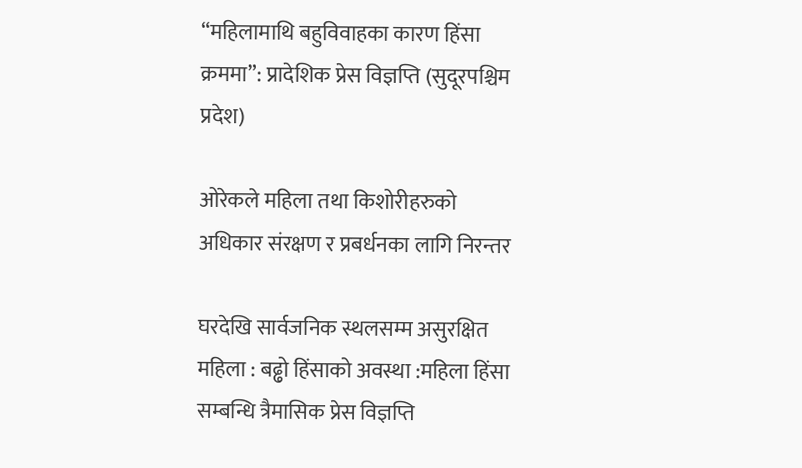“महिलामाथि बहुविवाहका कारण हिंसा क्रममा”: प्रादेशिक प्रेस विज्ञप्ति (सुदूरपश्चिम प्रदेश)

ओरेकले महिला तथा किशोरीहरुको अधिकार संरक्षण र प्रबर्धनका लागि निरन्तर

घरदेखि सार्वजनिक स्थलसम्म असुरक्षित महिला : बढ्ढो हिंसाको अवस्था :महिला हिंसा सम्बन्धि त्रैमासिक प्रेस विज्ञप्ति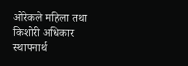ओरेकले महिला तथा किशोरी अधिकार स्थापनार्थ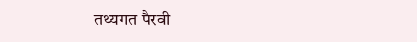तथ्यगत पैरवी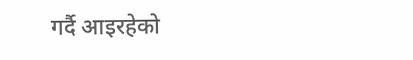गर्दै आइरहेको